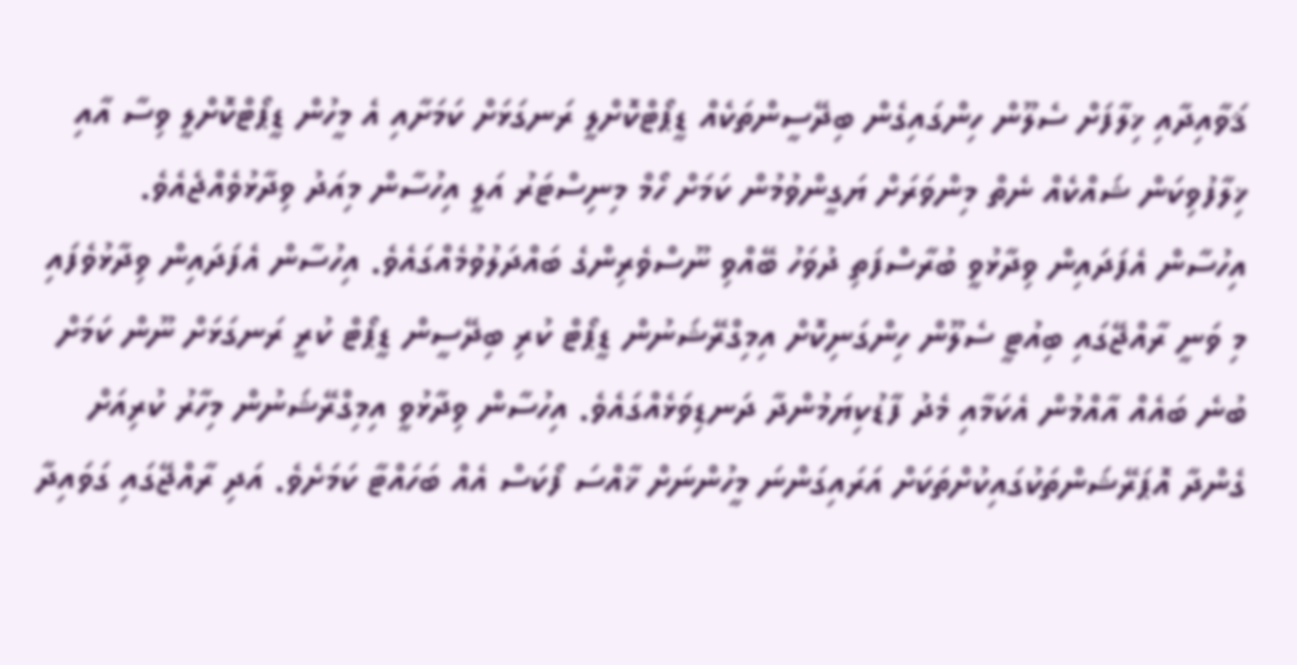ޤަވާއިދާއި ޚިލާފަށް ސެލޫން ހިންގައިގެން ބިދޭސީންތަކެއް ޑީޕޯޓްކޮށްލީ ރަނގަޅަށް ކަމަށާއި އެ މީހުން ޑީޕޯޓްކޮށްލީ ވިސާ އާއި ޚިލާފުވިކަން ޝައްކެއް ނެތް މިންވަރަށް ޔަގީންވުމުން ކަމަށް ހޯމް މިނިސްޓަރު އަލީ އިހުސާން މިއަދު ވިދާޅުވެއްޖެއެވެ.
އިހުސާން އެފަދައިން ވިދާޅުވީ ބުރާސްފަތި ދުވަހު ބޭއްވި ނޫސްވެރިންގެ ބައްދަލުވުމެއްގައެވެ. އިހުސާން އެފަދައިން ވިދާޅުވެފައި މި ވަނީ ރާއްޖޭގައި ބިއުޓީ ސެލޫން ހިންގަނިކޮށް އިމިގްރޭޝަނުން ޑީޕޯޓް ކުރި ބިދޭސީން ޑީޕޯޓް ކުރީ ރަނގަޅަށް ނޫން ކަމަށް ބުނެ ބައެއް އާއްމުން އެކަމާއި މެދު ފާޑުކިޔަމުންދާ ދަނޑިވަޅެއްގައެވެ. އިހުސާން ވިދާޅުވީ އިމިގްރޭޝަނުން މިހާރު ކުރިއަށް ގެންދާ އޮޕަރޭޝަންތަކުގައިކުށްތަކަށް އަރައިގަންނަ މީހުންނަށް ޚާއްސަ ފޯކަސް އެއް ބަހައްޓާ ކަމަށެވެ. އަދި ރާއްޖޭގައި ގަވައިދާ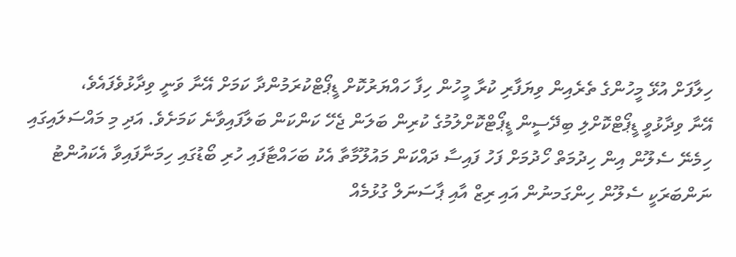ހިލާފަށް އުޅޭ މީހުންގެ ތެރެއިން ވިޔަފާރި ކުރާ މީހުން ހިފާ ހައްޔަރުކޮށް ޑީޕޯޓްކުރަމުންދާ ކަމަށް އޭނާ ވަނީ ވިދާޅުވެފައެވެ،
އޭނާ ވިދާޅުވީ ޑީޕޯޓްކޮށްލި ބިދޭސީން ޑީޕޯޓްކޮށްލުމުގެ ކުރިން ބަލަން ޖެހޭ ކަންކަން ބަލާފައިވާނެ ކަމަށެވެ. އަދި މި މައްސަލައިގައި ހިމެނޭ ސެލޫން އިން ހިދުމަތް ހޯދުމަށް ފަހު ފައިސާ ދައްކަން މައުލޫމާތާ އެކު ބަހައްޓާފައި ހުރި ބޯޑުގައި ހިމަނާފައިވާ އެކައުންޓު ނަންބަރަކީ ސެލޫން ހިންގަމނުން އައި ރިޒް އާއި ޕާސަނަލް ގުޅުމެއް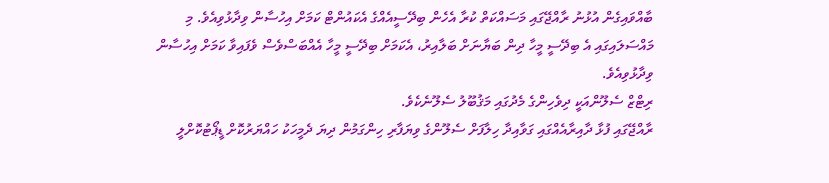ބާއްވައިގެން އުޅުނު ރާއްޖޭގައި މަސައްކަތް ކުރާ އެހެން ބިދޭސީއެއްގެ އެކައުންޓް ކަމަށް އިހުސާން ވިދާޅުވިއެވެ. މި މައްސަލައިގައި އެ ބިދޭސީ މީހާ ދިން ބަޔާނަށް ބަލާއިރު، އެކަމަށް ބިދޭސީ މީހާ އެއްބަސްވެސް ވެފައިވާ ކަމަށް އިހުސާން ވިދާޅުވިއެވެ.
ރިޓްޒް ސެލޫންއަކީ ދިވެހިންގެ މެދުގައި މަޤުބޫލު ސެލޫނެކެވެ.
ރާއްޖޭގައި ފުޅާ ދާއިރާއެއްގައި ގަވާއިދާ ހިލާފަށް ސެލޫންގެ ވިޔަފާރި ހިންގަމުން ދިޔަ ދެމީހަކު ހައްޔަރުކޮށް ޑީޕޯޓުކޮށްލީ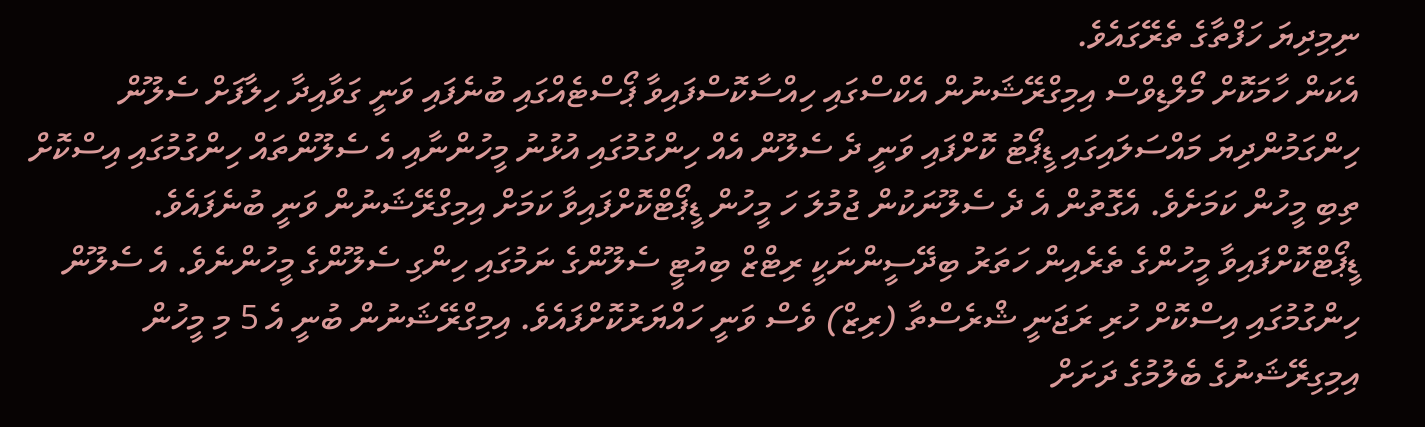ނިމިދިޔަ ހަފްތާގެ ތެރޭގައެވެ.
އެކަން ހާމަކޮށް މޯލްޑިވްސް އިމިގްރޭޝަނުން އެކްސްގައި ހިއްސާކޮސްފައިވާ ޕޯސްޓެއްގައި ބުނެފައި ވަނީ ގަވާއިދާ ހިލާފަށް ސެލޫން ހިންގަމުންދިޔަ މައްސަލައިގައި ޑީޕޯޓު ކޮށްފައި ވަނީ ދެ ސެލޫން އެއް ހިންގުމުގައި އުޅުނު މީހުންނާއި އެ ސެލޫންތައް ހިންގުމުގައި އިސްކޮށް ތިބި މީހުން ކަމަށެވެ. އެގޮތުން އެ ދެ ސެލޫނަކުން ޖުމުލަ ހަ މީހުން ޑީޕޯޓްކޮށްފައިވާ ކަމަށް އިމިގްރޭޝަނުން ވަނީ ބުނެފައެވެ. ޑީޕޯޓްކޮށްފައިވާ މީހުންގެ ތެރެއިން ހަތަރު ބިދޭސީންނަކީ ރިޓްޒް ބިއުޓީ ސެލޫންގެ ނަމުގައި ހިންގި ސެލޫންގެ މީހުންނެވެ. އެ ސެލޫން ހިންގުމުގައި އިސްކޮށް ހުރި ރަޖަނީ ޝްރެސްތާ (ރިޒް) ވެސް ވަނީ ހައްޔަރުކޮށްފައެވެ. އިމިގްރޭޝަނުން ބުނީ އެ 5 މި މީހުން އިމިގިރޭޝަނުގެ ބެލުމުގެ ދަށަށް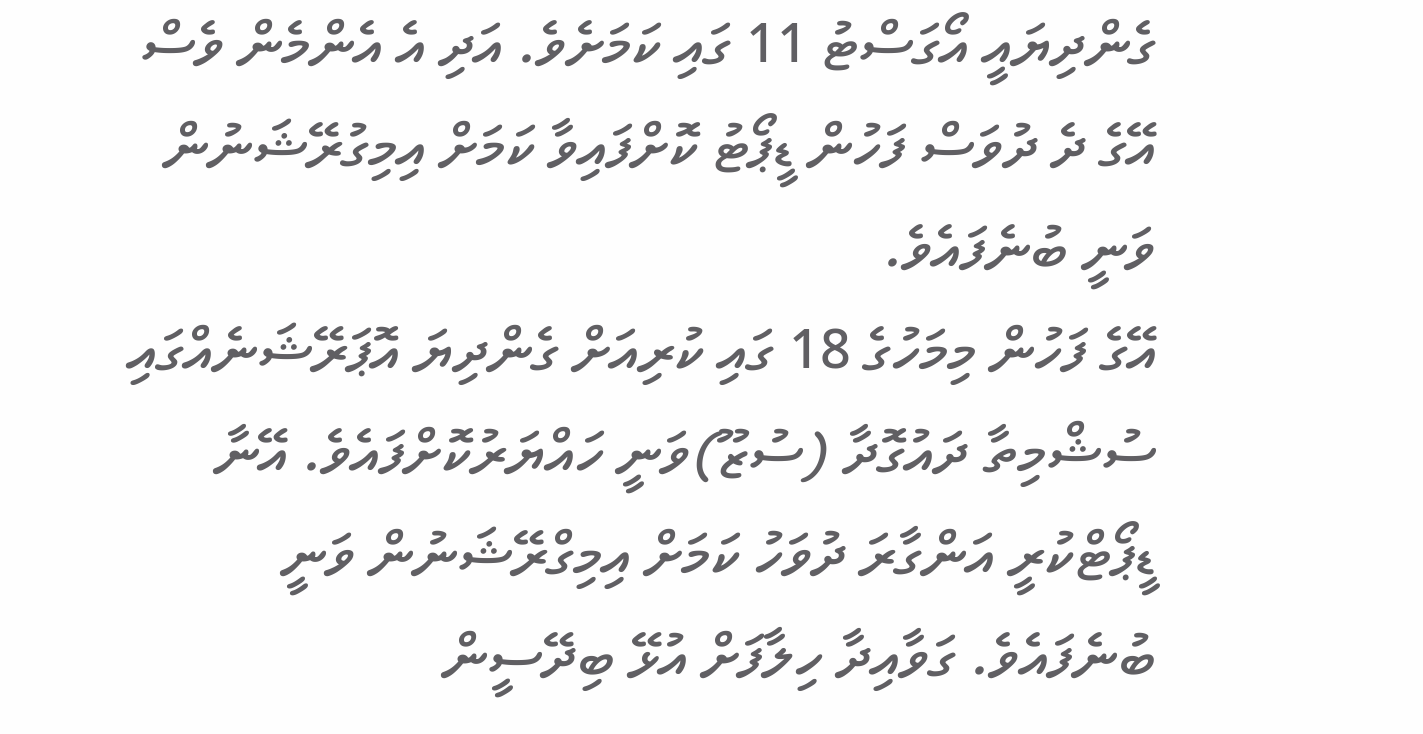ގެންދިޔައީ އޯގަސްޓު 11 ގައި ކަމަށެވެ. އަދި އެ އެންމެން ވެސް އޭގެ ދެ ދުވަސް ފަހުން ޑީޕޯޓު ކޮށްފައިވާ ކަމަށް އިމިގުރޭޝަނުން ވަނީ ބުނެފައެވެ.
އޭގެ ފަހުން މިމަހުގެ 18 ގައި ކުރިއަށް ގެންދިޔަ އޮޕަރޭޝަނެއްގައި ސުޝްމިތާ ދައުގޮދާ (ސުޒޫ)ވަނީ ހައްޔަރުކޮށްފައެވެ. އޭނާ ޑީޕޯޓްކުރީ އަންގާރަ ދުވަހު ކަމަށް އިމިގްރޭޝަނުން ވަނީ ބުނެފައެވެ. ގަވާއިދާ ހިލާފަށް އުޅޭ ބިދޭސީން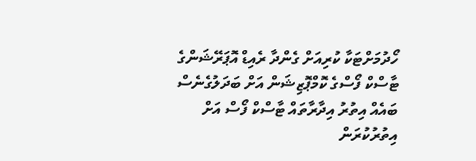ހޯދުމަށްޓަކާ ކުރިއަށް ގެންދާ ރެއިޑް އޮޕަރޭޝަންގެ ޓާސްކް ފޯސްގެ ކޮމްޕޮޒިޝަން އަށް ބަދަލުގެނެސް ބައެއް އިތުރު އިދާރާތައް ޓާސްކް ފޯސް އަށް އިތުރުކުރަން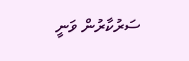ސަރުކާރުން ވަނީ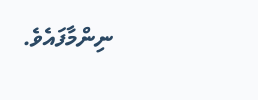ނިންމާފައެވެ.